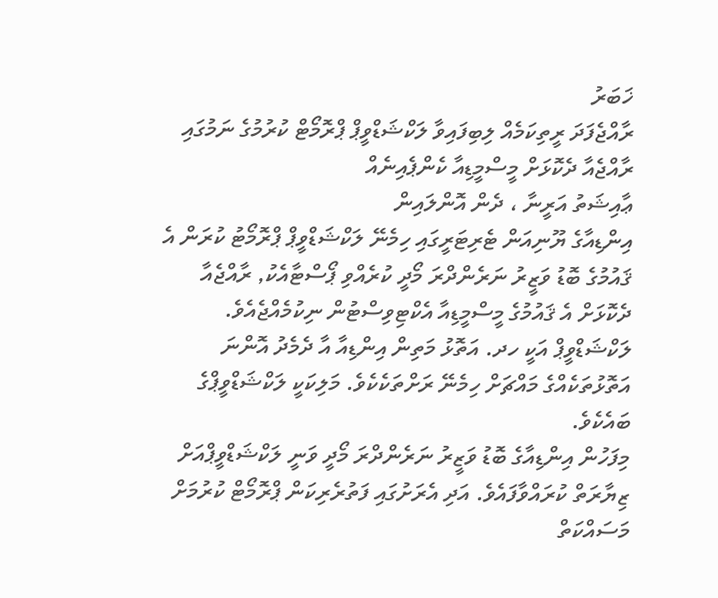ޚަބަރު
ރާއްޖެފަދަ ރީތިކަމެއް ލިބިފައިވާ ލަކްޝަޑްވީޕް ޕްރޮމޯޓް ކުރުމުގެ ނަމުގައި ރާއްޖެއާ ދެކޮޅަށް މީސްމީޑިއާ ކެންޕެއިނެއް
ޢާއިޝަތު އަރީނާ ، ދެން އޮންލައިން
އިންޑިއާގެ ޔޫނިއަން ޓެރިޓަރީގައި ހިމެނޭ ލަކްޝަޑްވީޕް ޕްރޮމޯޓު ކުރަން އެ ޤައުމުގެ ބޮޑު ވަޒީރު ނަރެންދްރަ މޯދީ ކުރެއްވި ޕޯސްޓާއެކު, ރާއްޖެއާ ދެކޮޅަށް އެ ޤައުމުގެ މީސްމީޑިއާ އެކްޓިވިސްޓުން ނިކުމެއްޖެއެވެ.
ލަކްޝަޑްވީޕް އަކީ ހދ. އަތޮޅު މަތިން އިންޑިއާ އާ ދެމެދު އޮންނަ އަތޮޅުތަކެއްގެ މައްޗަށް ހިމެނޭ ރަށްތަކެކެވެ. މަލިކަކީ ލަކްޝަޑްވީޕްގެ ބައެކެވެ.
މިފަހުން އިންޑިއާގެ ބޮޑު ވަޒީރު ނަރެންދްރަ މޯދީ ވަނީ ލަކްޝަޑްވީޕްއަށް ޒިޔާރަތް ކުރައްވާފައެވެ. އަދި އެރަށުގައި ފަތުރެރިކަން ޕްރޮމޯޓް ކުރުމަށް މަސައްކަތް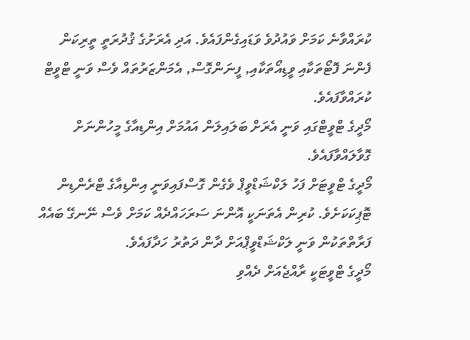ކުރައްވާނެ ކަމަށް ވައުދުވެ ވަޑައިގެންފައެވެ. އަދި އެރަށުގެ ޤުދުރަތީ ތީރިކަން ފެންނަ ފޮޓޯތަކާއި ވީޑިއޯތަކާއި, ފީނަންގޮސް, އެމަންޒަރުތައް ވެސް ވަނީ ޓްވީޓް ކުރައްވާފައެވެ.
މޯދީގެ ޓްވީޓްގައި ވަނީ އެރަށް ބަލައިލަން އައުމަށް އިންޑިއާގެ މީހުންނަށް ގޮވާލައްވާފައެވެ.
މޯދީގެ ޓްވީޓަށް ފަހު ލަކްޝަޑްވީޕް ވެގެން ގޮސްފައިވަނީ އިންޑިއާގެ ޓްރެންޑިން ޓޮޕިކަކަށެވެ. ކުރިން އެތަނަކީ އޮންނަ ސަރަހައްދެއް ކަމަށް ވެސް ނޭނގޭ ބައެއް ފަރާތްތަކުން ވަނީ ލަކްޝަޑްވީޕްއަށް ދާން ދަތުރު ހަދާފައެވެ.
މޯދީގެ ޓްވީޓަކީ ރާއްޖެއަށް ދެއްވި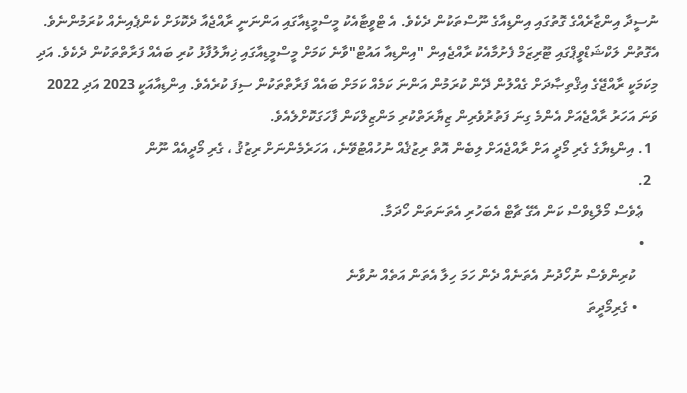ނުސީދާ އިންޒާރެއްގެ ގޮތުގައި އިންޑިއާގެ ނޫސްތަކުން ދެކެވެ. އެ ޓްވީޓާއެކު މީސްމީޑިއާގައި އަންނަނީ ރާއްޖެއާ ދެކޮޅަށް ކެންޕެއިނެއް ކުރަމުންނެވެ.
އެގޮތުން ލަކްޝަޑްވީޕްގައި ޓޫރިޒަމް ފެށުމާއެކު ރާއްޖެއިން "އިންޑިއާ އައުޓް"ވާނެ ކަމަށް މީސްމީޑިއާގައި ޚިޔާލުފާޅު ކުރި ބައެއް ފަރާތްތަކުން ދެކެވެ. އަދި މިކަމަކީ ރާއްޖޭގެ އިޤްތިޞާދަށް ގެއްލުން ދޭން ކުރަމުން އަންނަ ކަމެއް ކަމަށް ބައެއް ފަރާތްތަކުން ސިފަ ކުރެއެވެ. އިންޑިއާއަކީ 2023 އަދި 2022 ވަނަ އަހަރު ރާއްޖެއަށް އެންމެ ގިނަ ފަތުރުވެރިން ޒިޔާރަތްކުރި މަންޒިލްކަން ފާހަގަކޮށްލެއެވެ.
  1. އިންޑިޔާގެ ގެރި މޯދީ އަށް ރާއްޖެއަށް ލިބެން އޮތް ރިޒުޤެއް ނުހުއްޓުވޭނެ، އަހަރެމެންނަށް ރިޒުޤު ، ގެރި މޯދީއެއް ނޫން
  2.
    ޢެވެސް މޯލްޑިވްސް ކަން އެގޭ ޗާޓް އެބަހުރި އެތަނަތަން ހޯދަމާ.
    •
      ކުރިންވެސް ނުހޯދުނު އެތަނެއް ދެން ހަމަ ހިލާ އެތަން އަތެއް ނުވާނެ
      • ގެރިމޯދީތަ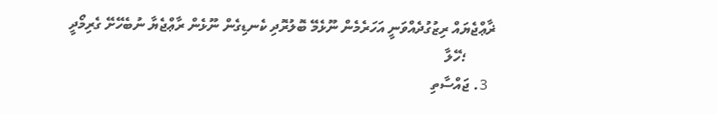ޜާޢްޖެޔައް ރިޒުގުދެއްވަނީ އަހަރެމެން ނޫޅެމޭ ބޮލުރޮދި ކެނޑިގެން ނޫޅެން ރާޢްޖެޔާ ނުބެހޭށޭ ގެރިމޯދީ
        ؛ހޭލާ
  3. ޖައްސާތި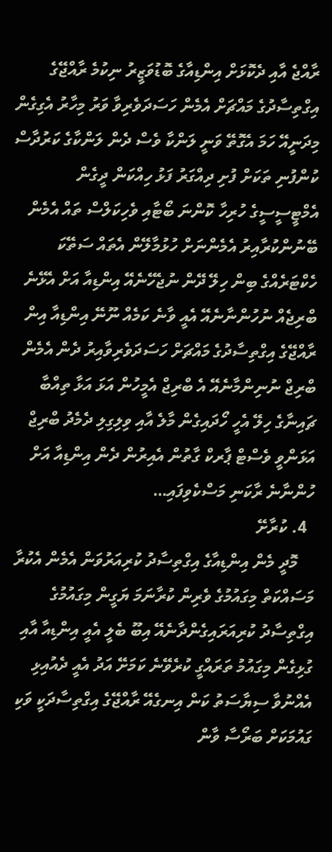ރާއްޖެ އާއި ދެކޮޅަށް އިންޑިއާގެ ބޮޑުވަޒީރު ނިކުމެ ރާއްޖޭގެ އިގްތިސާދުގެ މައްޗަށް އެމެން ހަސަދަވެރިވާ ވަރު މިހާރު އެގިގެން މިދަނީއޭ ހަމަ އެގޮތޭ ވަނީ ލަންކާ ވެސް ދެން ލަންކާގެ ކަރުދާސް ކުންފުނި ތަކަށް ފުށި ދިއްގަރު ފަޅު ހިއްކަން ދީގެން އެމްޓީސީސީގެ ހުރިހާ ކޮންނަ ބޯޓާއި ވެހިކަލްސް ތައް އެމެން ބޭނުންކުރާއިރު އެމެންނަށް ހުޅުމާލޭން އެތައް ސަތޭކަ ހެކްޓަރެއްގެ ބިން ހިލޭ ދޭން ނުޖެހޭނެއޭ އިންޑިއާ އަށް އެޅޭނެ ބްރިޖެއް ނުހުންނާނެއޭ އެއީ ވާނެ ކަމެއް ނޫނޭ އިންޑިއާ އިން ރާއްޖޭގެ އިގްތިސާދުގެ މައްޗަށް ހަސަދަވެރިވާއިރު ދެން އެމެން ބްރިޖް ނުނިންމާނެއޭ އެ ބްރިޖް އެމީހުން އަޅަ އަޅާ ތިއްބާ ޗައިނާގެ ހިލޭ އެހީ ހޯދައިގެން މާލެ އާއި ވިލިގިލި ދެމެދު ބްރިޖް އަޅަންވީ ވެސްޓް ޕާރކް ގާތުން އެއިރުން ދެން އިންޑިއާ އަށް ހުންނާނެ ރާކަނި މަސްކެވިފައި…
  4. ކުރާށޭ
    މޮދީ މެން އިންޑިއާގެ އިގްތިސާދު ކުރިއަރުވަން އެމެން އެކުރާ މަސައްކަތް މިގައުމުގެ ވެރިން ކުރާނަމަ ޔަގީން މިގައުމުގެ އިގްތިސާދު ކުރިއަރައިގެންދާނެއޭ އިބޫ ބެލީ އެއީ އިންޑިއާ އާއި ގުޅިގެން މިގައުމު ތަރައްގީ ކުރެވޭނެ ކަމަށޭ އަދު އެއީ ދެއުއިޅި އެއްނުވާ ސިޔާސަތު ކަން އިނގެއޭ ރާއްޖޭގެ އިގްތިސާދަކީ ވަކި ގައުމަކަށް ބަރޯސާ ވާން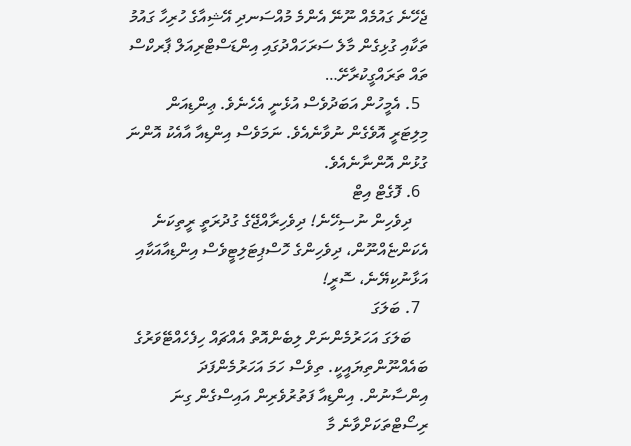ޖެހޭނެ ގައުމެއް ނޫނޭ އެންމެ މުއްސަނދި އޭޝިއާގެ ހުރިހާ ގައުމު ތަކާއި ގުޅިގެން މާލެ ސަރަހައްދުގައި އިންޑަސްޓްރިއަލް ޕާރކްސް ތައް ތަރައްގީކުރާށޭ…
  5. އެމީހުން އަބަދުވެސް އުޅެނީ އެހެނެވެ. ޢިންޑިއަން މިލިޓަރީ އޮވެގެން ނުވާނެއެވެ. ނަމަވެސް އިންޑިއާ އާއެކު އޮންނަ ގުޅުން އޮންނާނެއެވެ.
  6. ފޮގެޓް އިޓް
    ދިވެހިން ނުސިހޭނެ! ދިވެހިރާއްޖޭގެ ގުދުރަތީ ރީތިކަނެ އެކަންޏެއްނޫން، ދިވެހިންގެ ހޮސްޕިޓަލިޓީވެސް އިންޑިއާއަކާއި އަޅާނުކިޔޭނެ، ސޮރީ!
  7. ބަލަގަ
    ބަލަގަ އަހަރުމެންނަށް ލިބެންއޮތް އެއްޗައް ހިފެހެއްޓޭވަރުގެ ބައެއްނޫންތިޔައީކީ. ތިވެސް ހަމަ އަހަރުމެންފަދަ އިންސާނުން. އިންޑިއާ ފަތުރުވެރިން އައިސްގެން ގިނަ ރިސޯޓްތަކަށްވާނެ މާ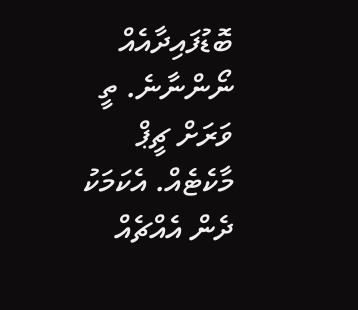ބޮޑުފައިދާއެއް ނޯންނާނެ. ތީ ވަރަށް ޗީޕް މާކެޓެއް. އެކަމަކު ދެން އެއްޗެއް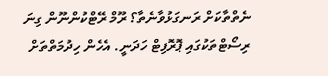ނެތްތާކަށް ރަނގަޅުވާނެތާ؟ ރޫމް ރޭޓްކުންނޫން ގިނަ ރިސޯޓްތަކުގައި ޕޮރޮފިޓް ހަދަނީ. އެހެން ހިދުމަތްތަށް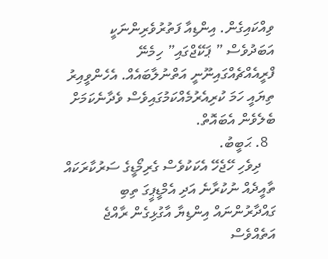ވިއްކައިގެން. އިންޑިއާ ފަތުރުވެރިންނަކީ އަބަދުވެސް ” ޕަކޭޖްގައި” ހިމެނޭ ފްރީއެއްޗެއްގައިނޫނީ އަތްނުލާބައެއް. އެހެންވީއިރު ތިޔައީ ހަމަ ކުރިއެރުމެއްކަމުގައިވެސް ވެދާނެކަމަށް ބެލެވެން އެބައޮތް.
  8. ޙަބީބު.
    ދިވެހި ހޭޖެހޭ އެކަކުވެސް ގެރިމޯޑީގެ ސަރުކާރަކައް ތާއީދެއް ނުކުރާނެ އަދި އެމްޑީޕީގަ ތިބި ގައްދާރުންނައް އިންޑިޔާ އާގުޅިގެން ރާއްޖެ އަތެއްވެސް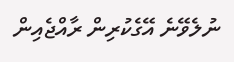ނުލެވޭނެ އޭގެކުރިން ރާއްޖެއިން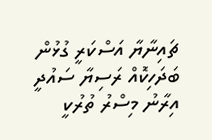ޗައިނާޔާ އަސްކަރީ ގުޅުން ބަދަހިކޮއް ރަސިޔާ ސައުދީ އިރާނު މިސްރު ތުރުކީ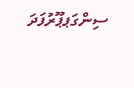ސިންގަޕޕޫރުފަދަ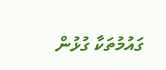ގައުމުތަކާ ގުޅުން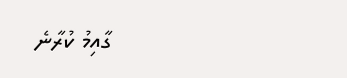ގާއިމު ކުރާނެ